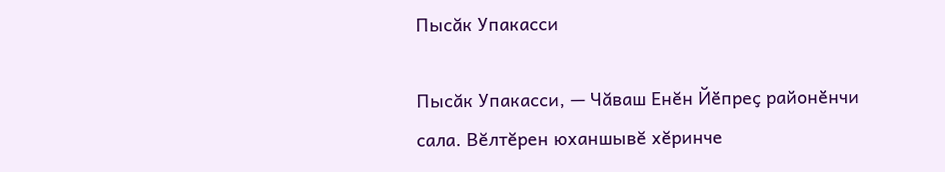Пысăк Упакасси

Пысăк Упакасси, — Чăваш Енĕн Йӗпреҫ районӗнчи сала. Вĕлтĕрен юханшывĕ хĕринче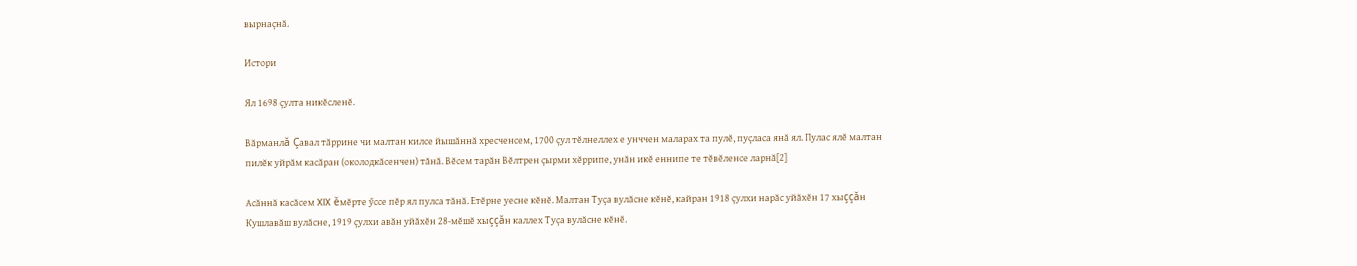вырнаçнă.

Истори

Ял 1698 çулта никĕсленĕ.

Вăрманлă Çавал тăррине чи малтан килсе йышăннă хресченсем, 1700 çул тĕлнеллех е унччен маларах та пулĕ, пуçласа янă ял. Пулас ялĕ малтан пилĕк уйрăм касăран (околодкăсенчен) тăнă. Вĕсем тарăн Вĕлтрен çырми хĕррипе, унăн икĕ еннипе те тĕвĕленсе ларнă[2]

Асăннă касăсем XIX ĕмĕрте ӳссе пĕр ял пулса тăнă. Етĕрне уесне кĕнĕ. Малтан Туçа вулăсне кĕнĕ, кайран 1918 çулхи нарăс уйăхĕн 17 хыççăн Кушлавăш вулăсне, 1919 çулхи авăн уйăхĕн 28-мĕшĕ хыççăн каллех Туçа вулăсне кĕнĕ.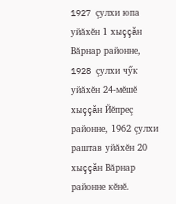1927 çулхи юпа уйăхĕн 1 хыççăн Вăрнар районне, 1928 çулхи чӳк уйăхĕн 24-мĕшĕ хыççăн Йĕпреç районне, 1962 çулхи раштав уйăхĕн 20 хыççăн Вăрнар районне кĕнĕ.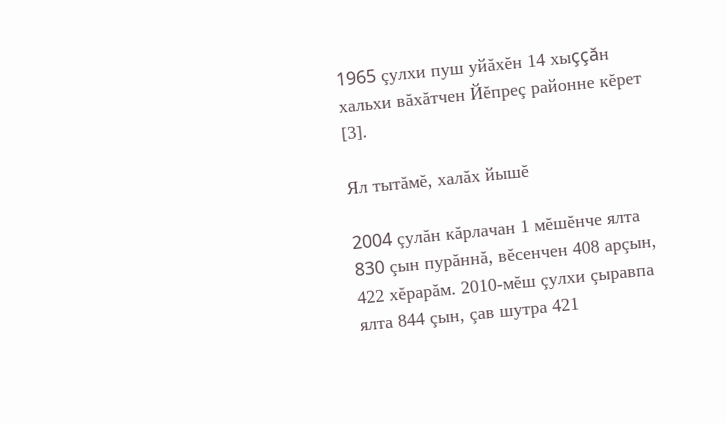1965 çулхи пуш уйăхĕн 14 хыççăн хальхи вăхăтчен Йĕпреç районне кĕрет [3].

Ял тытăмĕ, халăх йышĕ

2004 çулăн кăрлачан 1 мĕшĕнче ялта 830 çын пурăннă, вĕсенчен 408 арçын, 422 хĕрарăм. 2010-мĕш çулхи çыравпа ялта 844 çын, çав шутра 421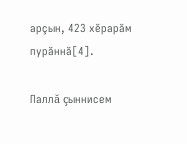арçын, 423 хĕрарăм пурăннă[4].

Паллă çыннисем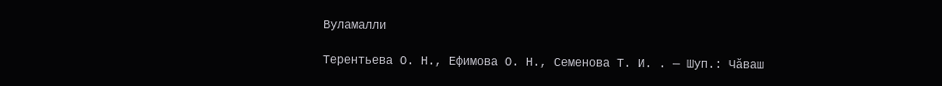Вуламалли

Терентьева О. Н., Ефимова О. Н., Семенова Т. И. . — Шуп.: Чăваш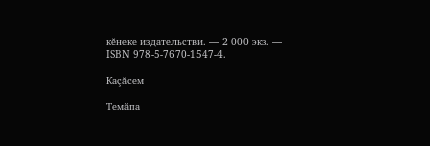кĕнеке издательстви. — 2 000 экз. — ISBN 978-5-7670-1547-4.

Каçăсем

Темӑпа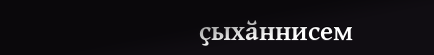ҫыхӑннисем